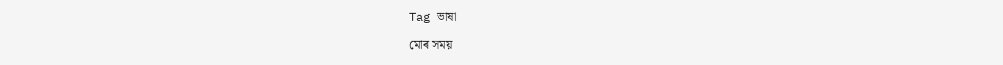Tag ভাষা

মোৰ সময়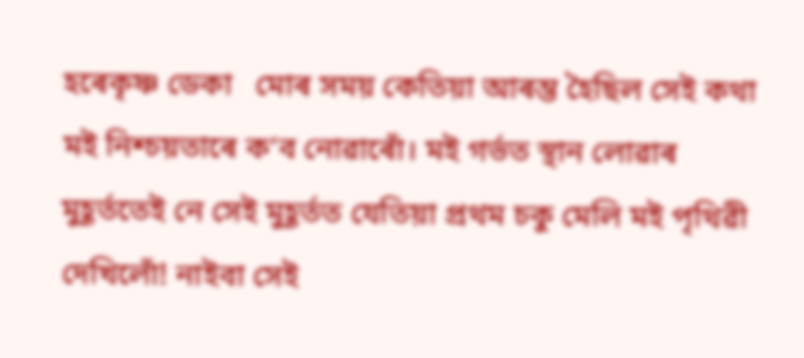হৰেকৃষ্ণ ডেকা   মোৰ সময় কেতিয়া আৰম্ভ হৈছিল সেই কথা মই নিশ্চয়তাৰে ক’ব নোৱাৰোঁ। মই গৰ্ভত স্থান লোৱাৰ মুহূৰ্ততেই নে সেই মুহূৰ্তত যেতিয়া প্ৰথম চকু মেলি মই পৃথিৱী দেখিলোঁ! নাইবা সেই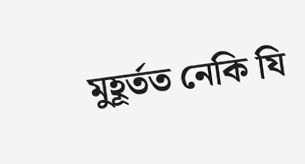মুহূৰ্তত নেকি যি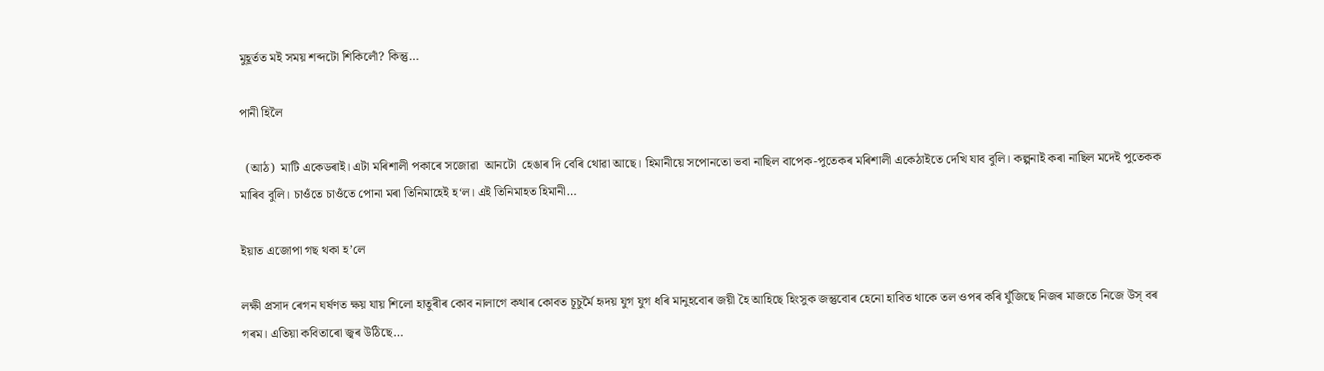মুহূৰ্তত মই সময় শব্দটো শিকিলোঁ? কিন্তু…

পানী হিলৈ

  (আঠ)  মাটি একেডৰাই। এটা মৰিশালী পকাৰে সজোৱা  আনটো  হেঙাৰ দি বেৰি থোৱা আছে। হিমানীয়ে সপোনতো ভবা নাছিল বাপেক-পুতেকৰ মৰিশালী একেঠাইতে দেখি যাব বুলি। কল্পনাই কৰা নাছিল মদেই পুতেকক মাৰিব বুলি। চাওঁতে চাওঁতে পোনা মৰা তিনিমাহেই হ‘ল। এই তিনিমাহত হিমানী…

ইয়াত এজোপা গছ থকা হ’লে

লক্ষী প্ৰসাদ ৰেগন ঘৰ্ষণত ক্ষয় যায় শিলো হাতুৰীৰ কোব নালাগে কথাৰ কোবত চূচুৰ্মৈ হৃদয় যুগ যুগ ধৰি মানুহবোৰ জয়ী হৈ আহিছে হিংসুক জন্তুবোৰ হেনো হাবিত থাকে তল ওপৰ কৰি যুঁজিছে নিজৰ মাজতে নিজে উস্ বৰ গৰম। এতিয়া কবিতাৰো জ্বৰ উঠিছে…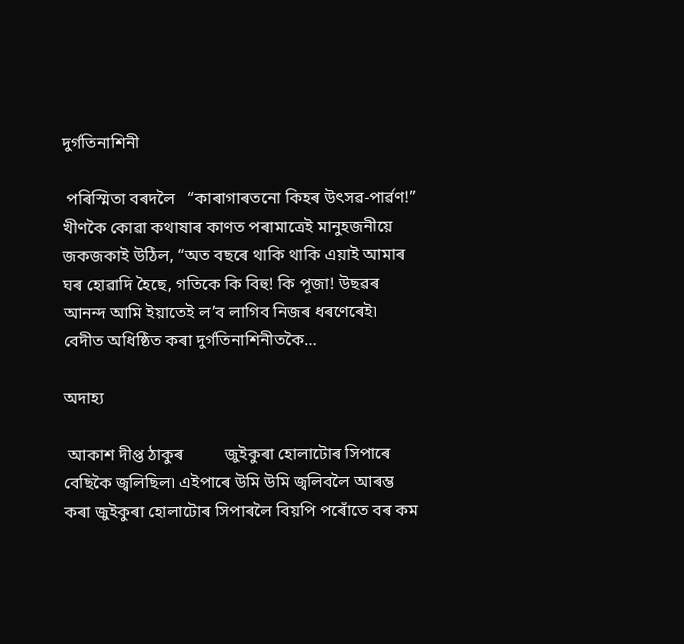দুৰ্গতিনাশিনী

 পৰিস্মিতা বৰদলৈ   “কাৰাগাৰতনো কিহৰ উৎসৱ-পাৰ্ৱণ!” খীণকৈ কোৱা কথাষাৰ কাণত পৰামাত্ৰেই মানুহজনীয়ে জকজকাই উঠিল, “অত বছৰে থাকি থাকি এয়াই আমাৰ ঘৰ হোৱাদি হৈছে, গতিকে কি বিহু! কি পূজা! উছৱৰ আনন্দ আমি ইয়াতেই ল’ব লাগিব নিজৰ ধৰণেৰেই৷ বেদীত অধিষ্ঠিত কৰা দুৰ্গতিনাশিনীতকৈ…

অদাহ্য

 আকাশ দীপ্ত ঠাকুৰ          জুইকুৰা হোলাটোৰ সিপাৰে বেছিকৈ জ্বলিছিল৷ এইপাৰে উমি উমি জ্বলিবলৈ আৰম্ভ কৰা জুইকুৰা হোলাটোৰ সিপাৰলৈ বিয়পি পৰোঁতে বৰ কম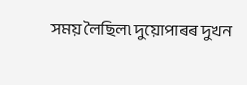সময় লৈছিল৷ দুয়োপাৰৰ দুখন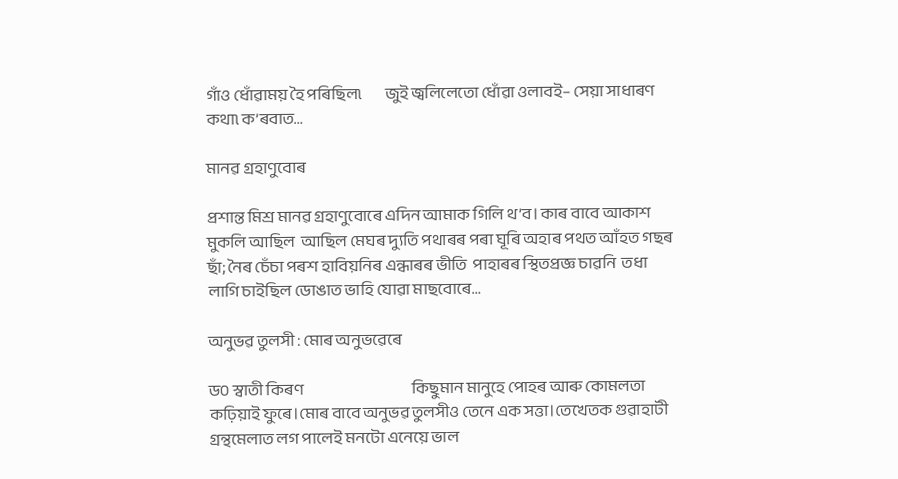গাঁও ধোঁৱাময় হৈ পৰিছিল৷        জুই জ্বলিলেতো ধোঁৱা ওলাবই– সেয়া সাধাৰণ কথা৷ ক’ৰবাত…

মানৱ গ্ৰহাণুবোৰ

প্ৰশান্ত মিশ্ৰ মানৱ গ্ৰহাণুবোৰে এদিন আমাক গিলি থ’ব। কাৰ বাবে আকাশ মুকলি আছিল  আছিল মেঘৰ দ্যুতি পথাৰৰ পৰা ঘূৰি অহাৰ পথত আঁহত গছৰ ছাঁ; নৈৰ চেঁচা পৰশ হাবিয়নিৰ এন্ধাৰৰ ভীতি  পাহাৰৰ স্থিতপ্ৰজ্ঞ চাৱনি  তধা লাগি চাইছিল ডোঙাত ভাহি যোৱা মাছবোৰে…

অনুভৱ তুলসী : মোৰ অনুভৱেৰে

ড০ স্বাতী কিৰণ                                      কিছুমান মানুহে পোহৰ আৰু কোমলতা কঢ়িয়াই ফুৰে।মোৰ বাবে অনুভৱ তুলসীও তেনে এক সত্তা।তেখেতক গুৱাহাটী গ্ৰন্থমেলাত লগ পালেই মনটো এনেয়ে ভাল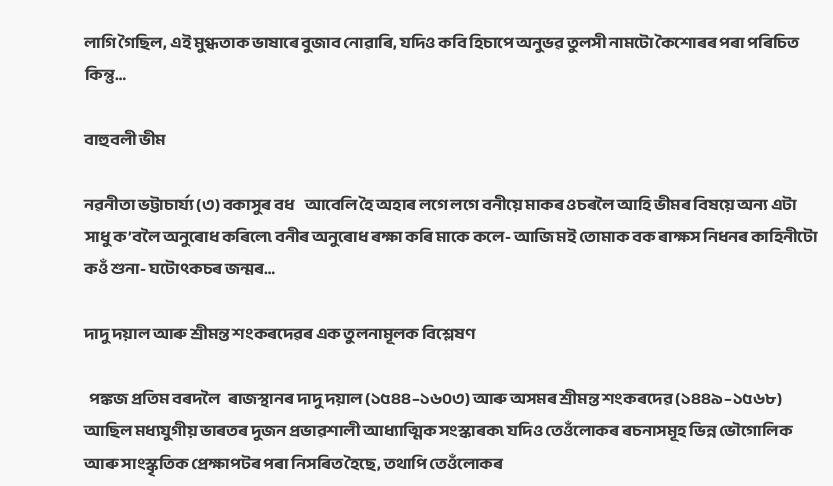লাগি গৈছিল, এই মুগ্ধতাক ভাষাৰে বুজাব নোৱাৰি, যদিও কবি হিচাপে অনুভৱ তুলসী নামটো কৈশোৰৰ পৰা পৰিচিত কিন্তু…

বাহুবলী ভীম

নৱনীতা ভট্টাচাৰ্য্য (৩) বকাসুৰ বধ    আবেলি হৈ অহাৰ লগে লগে বনীয়ে মাকৰ ওচৰলৈ আহি ভীমৰ বিষয়ে অন্য এটা সাধু ক’বলৈ অনুৰোধ কৰিলে৷ বনীৰ অনুৰোধ ৰক্ষা কৰি মাকে কলে- আজি মই তোমাক বক ৰাক্ষস নিধনৰ কাহিনীটো কওঁ শুনা- ঘটোৎকচৰ জন্মৰ…

দাদু দয়াল আৰু শ্ৰীমন্ত শংকৰদেৱৰ এক তুলনামূলক বিশ্লেষণ

  পঙ্কজ প্ৰতিম বৰদলৈ   ৰাজস্থানৰ দাদু দয়াল (১৫৪৪–১৬০৩) আৰু অসমৰ শ্ৰীমন্ত শংকৰদেৱ (১৪৪৯–১৫৬৮) আছিল মধ্যযুগীয় ভাৰতৰ দুজন প্ৰভাৱশালী আধ্যাত্মিক সংস্কাৰক৷ যদিও তেওঁলোকৰ ৰচনাসমূহ ভিন্ন ভৌগোলিক আৰু সাংস্কৃতিক প্ৰেক্ষাপটৰ পৰা নিসৰিত হৈছে, তথাপি তেওঁলোকৰ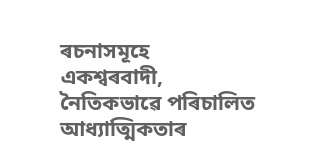ৰচনাসমূহে একশ্বৰবাদী, নৈতিকভাৱে পৰিচালিত আধ্যাত্মিকতাৰ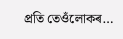প্ৰতি তেওঁলোকৰ…